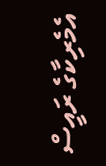އެމެރިކާގެ ރައީސް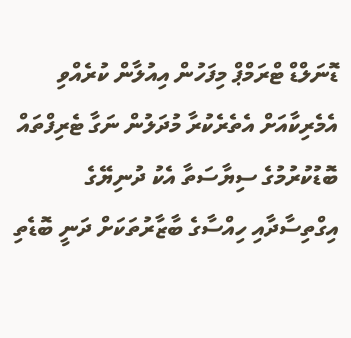ޑޮނަލްޑް ޓްރަމްޕް މިފަހުން އިއުލާން ކުރެއްވި އެމެރިކާއަށް އެތެރެކުރާ މުދަލުން ނަގާ ޓެރިފްތައް ބޮޑުކުރުމުގެ ސިޔާސަތާ އެކު ދުނިޔޭގެ އިގްތިސާދާއި ހިއްސާގެ ބާޒާރުތަކަށް ދަނީ ބޮޑެތި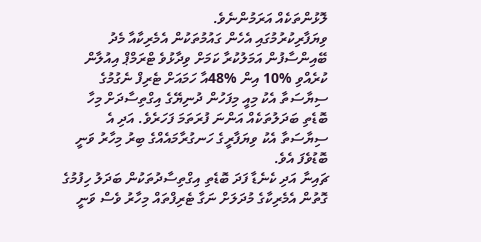ލޮޅުންތަކެއް އަރަމުންނެވެ.
ވިޔަފާރިކުރުމުގައި އެހެން ގައުމުތަކުން އެމެރިކާއާ މެދު ބޭއިންސާފުން އަމަލުކުރާ ކަމަށް ވިދާޅުވެ ޓްރަމްޕް އިއުލާން ކުރެއްވި %10 އިން %48އާ ހަމައަށް ޓެރިފް ނެގުމުގެ ސިޔާސަތާ އެކު މިއީ މިފަހުން ދުނިޔޭގެ އިގްތިސާދަށް މިހާ ބޮޑެތި ބަދަލުތަކެއް އަންނަ ފުރަތަމަ ފަހަރެވެ. އަދި އެ ސިޔާސަތާ އެކު ވިޔަފާރީގެ ހަނގުރާމައެއްގެ ބިރު މިހާރު ވަނީ ބޮޑުވެފަ އެވެ.
ޗައިނާ އަދި ކެނެޑާ ފަދަ ބޮޑެތި އިގްތިސާދުތަކުން ބަދަލު ހިފުމުގެ ގޮތުން އެމެރިކާގެ މުދަލަށް ނަގާ ޓެރިފްތައް މިހާރު ވެސް ވަނީ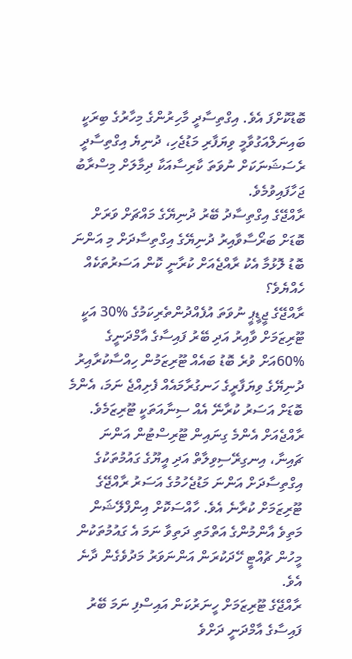ބޮޑުކޮށްފަ އެވެ. އިގްތިސާދީ މާހިރުންގެ މިހާރުގެ ބިރަކީ ބައިނަލްއަގުވާމީ ވިޔަފާރި މަޑުޖެހި، ދުނިޔެ އިގްތިސާދީ ރެސަޝަނަކަށް ނުވަތަ ކާރިސާއަކާ ދިމާލަށް މިސްރާބު ޖަހާފައިވުމެވެ.
ރާއްޖޭގެ އިގްތިސާދު ބޭރު ދުނިޔޭގެ މައްޗަށް ވަރަށް ބޮޑަށް ބަރޯސާވާއިރު ދުނިޔޭގެ އިގްތިސާދަށް މި އަންނަ ބޮޑު ލޮޅުމާ އެކު ރާއްޖެއަށް ކުރާނީ ކޮން އަސަރުތަކެއް ހެއްޔެވެ؟
ރާއްޖޭގެ ޖީޑީޕީ ނުވަތަ އުފެއްދުންތެރިކަމުގެ %30 އަކީ ޓޫރިޒަމަށް ވާއިރު އަދި ބޭރު ފައިސާގެ އާމްދަނީގެ %60އަށް ވުރެ ބޮޑު ބައެއް ޓޫރިޒަމުން ހިއްސާކުރާއިރު ދުނިޔޭގެ ވިޔަފާރީގެ ހަނގުރާމައެއް ފެށިއްޖެ ނަމަ، އެންމެ ބޮޑަށް އަސަރު ކުރާނޭ އެއް ސިނާއަތަކީ ޓޫރިޒަމެވެ.
ރާއްޖެއަށް އެންމެ ގިނައިން ޓޫރިސްޓުން އަންނަ ޗައިނާ، އިނގިރޭސިވިލާތް އަދި އީޔޫގެ ގައުމުތަކުގެ އިގްތިސާދަށް އަންނަ މަޑުޖެހުމުގެ އަސަރު ރާއްޖޭގެ ޓޫރިޒަމަށް ކުރާނެ އެވެ. ހާއްސަކޮށް އިންފްލޭޝަން މަތިވެ އާންމުންގެ އަތްމަތި ދަތިވާ ނަމަ އެ ގައުމުތަކުން މީހުން ޗުއްޓީ ހޭދަކުރަން އަންނަވަރު މަދުވެގެން ދާނެ އެވެ.
ރާއްޖޭގެ ޓޫރިޒަމަށް ހީނަރުކަން އައިސްފި ނަމަ ބޭރު ފައިސާގެ އާމްދަނީ ދަށްވެ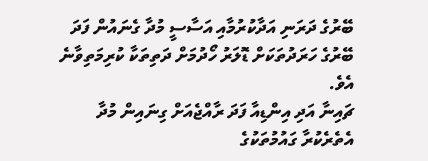ބޭރުގެ ދަރަނި އަދާކުރުމާއި އަސާސީ މުދާ ގެނައުން ފަދަ ބޭރުގެ ހަރަދުތަކަށް ޑޮލަރު ހޯދުމަށް ދަތިތަކާ ކުރިމަތިވާނެ އެވެ.
ޗައިނާ އަދި އިންޑިއާ ފަދަ ރާއްޖެއަށް ގިނައިން މުދާ އެތެރެކުރާ ގައުމުތަކުގެ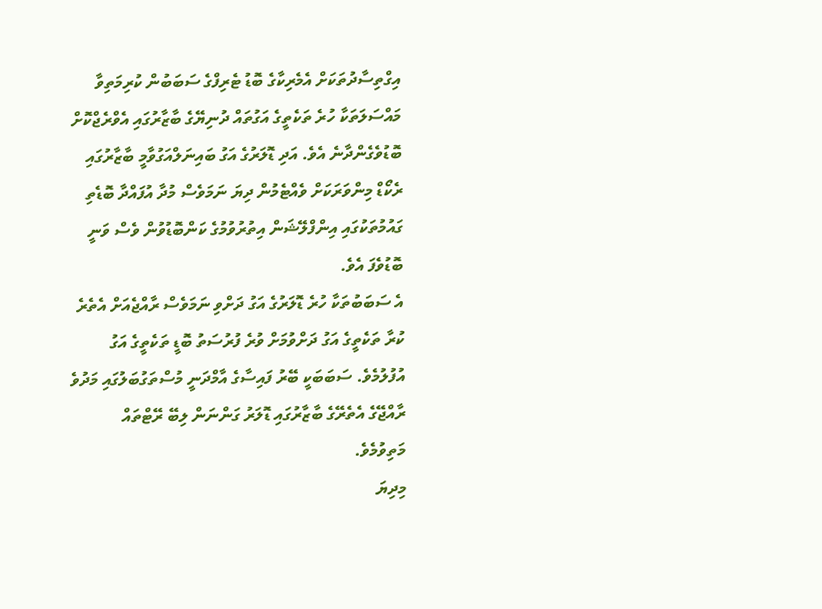އިގްތިސާދުތަކަށް އެމެރިކާގެ ބޮޑު ޓެރިފްގެ ސަބަބުން ކުރިމަތިވާ މައްސަލަތަކާ ހުރެ ތަކެތީގެ އަގުތައް ދުނިޔޭގެ ބާޒާރުގައި އެވްރެޖްކޮށް ބޮޑުވެގެންދާނެ އެވެ. އަދި ޑޮލަރުގެ އަގު ބައިނަލްއަގުވާމީ ބާޒާރުގައި ރެކޯޑް މިންވަރަކަށް ވެއްޓެމުން ދިޔަ ނަމަވެސް މުދާ އުފައްދާ ބޮޑެތި ގައުމުތަކުގައި އިންފްލޭޝަން އިތުރުވުމުގެ ކަންބޮޑުވުން ވެސް ވަނީ ބޮޑުވެފަ އެވެ.
އެ ސަބަބުތަކާ ހުރެ ޑޮލަރުގެ އަގު ދަށްވި ނަމަވެސް ރާއްޖެއަށް އެތެރެ ކުރާ ތަކެތީގެ އަގު ދަށްވުމަށް ވުރެ ފުރުސަތު ބޮޑީ ތަކެތީގެ އަގު އުފުލުމެވެ. ސަބަބަކީ ބޭރު ފައިސާގެ އާމްދަނީ މުސްތަގުބަލުގައި މަދުވެ ރާއްޖޭގެ އެތެރޭގެ ބާޒާރުގައި ޑޮލަރު ގަންނަން ލިބޭ ރޭޓްތައް މަތިވުމެވެ.
މިދިޔަ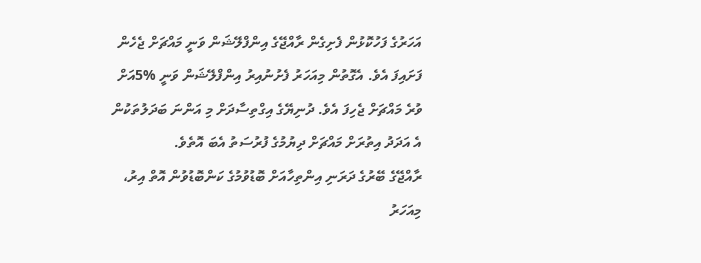އަހަރުގެ ފަހުކޮޅުން ފެށިގެން ރާއްޖޭގެ އިންފްލޭޝަން ވަނީ މައްޗަށް ޖެހެން ފަށައިފަ އެވެ. އެގޮތުން މިއަހަރު ފެށުނުއިރު އިންފްލޭޝަން ވަނީ %5އަށް ވުރެ މައްޗަށް ޖެހިފަ އެވެ. ދުނިޔޭގެ އިގްތިސާދަށް މި އަންނަ ބަދަލުތަކުން އެ އަދަދު އިތުރަށް މައްޗަށް ދިޔުމުގެ ފުރުސަތު އެބަ އޮތެވެ.
ރާއްޖޭގެ ބޭރުގެ ދަރަނި އިންތިހާއަށް ބޮޑުވުމުގެ ކަންބޮޑުވުން އޮތް އިރު، މިއަހަރު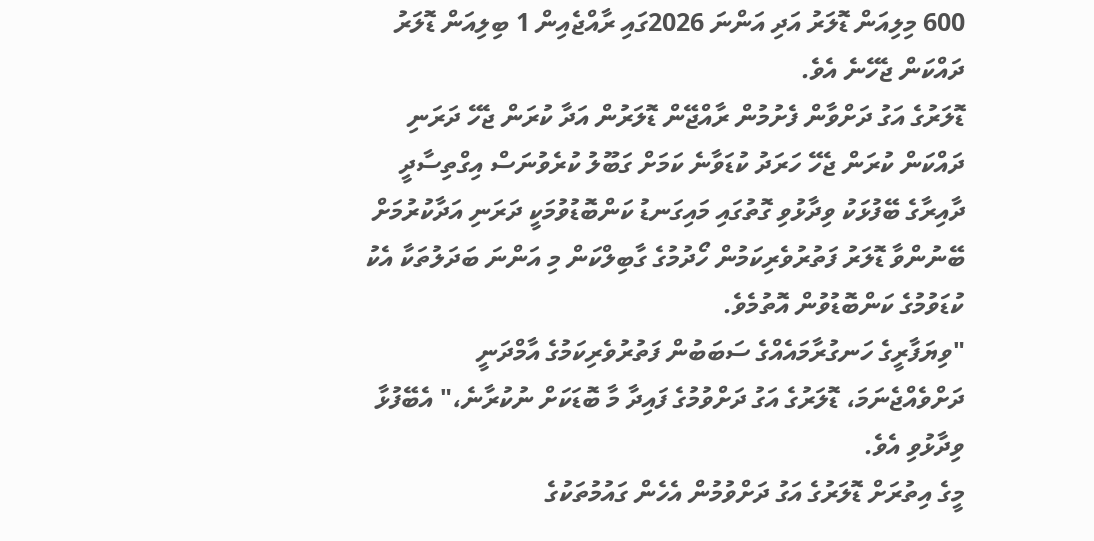600 މިލިއަން ޑޮލަރު އަދި އަންނަ 2026ގައި ރާއްޖެއިން 1 ބިލިއަން ޑޮލަރު ދައްކަން ޖެހޭނެ އެވެ.
ޑޮލަރުގެ އަގު ދަށްވާން ފެށުމުން ރާއްޖޭން ޑޮލަރުން އަދާ ކުރަން ޖެހޭ ދަރަނި ދައްކަން ކުރަން ޖެހޭ ހަރަދު ކުޑަވާނެ ކަމަށް ގަބޫލު ކުރެވުނަސް އިގްތިސާދީ ދާއިރާގެ ބޭފުޅަކު ވިދާޅުވި ގޮތުގައި މައިގަނޑު ކަންބޮޑުވުމަކީ ދަރަނި އަދާކުރުމަށް ބޭނުންވާ ޑޮލަރު ފަތުރުވެރިކަމުން ހޯދުމުގެ ގާބިލްކަން މި އަންނަ ބަދަލުތަކާ އެކު ކުޑަވުމުގެ ކަންބޮޑުވުން އޮތުމެވެ.
"ވިޔަފާރީގެ ހަނގުރާމައެއްގެ ސަބަބުން ފަތުރުވެރިކަމުގެ އާމްދަނީ ދަށްވެއްޖެނަމަ، ޑޮލަރުގެ އަގު ދަށްވުމުގެ ފައިދާ މާ ބޮޑަކަށް ނުކުރާނެ،" އެބޭފުޅާ ވިދާޅުވި އެވެ.
މީގެ އިތުރަށް ޑޮލަރުގެ އަގު ދަށްވުމުން އެހެން ގައުމުތަކުގެ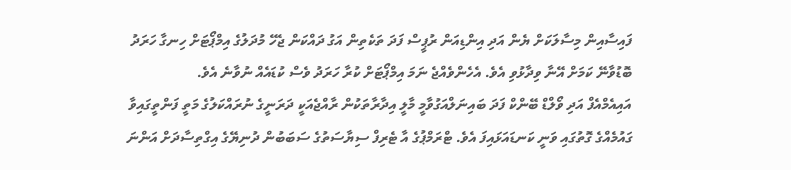ފައިސާއިން މިސާލަކަށް ޔެން އަދި އިންޑިއަން ރުޕީސް ފަދަ ތަކެތިން އަގު ދައްކަން ޖެހޭ މުދަލުގެ އިމްޕޯޓަށް ހިނގާ ހަރަދު ބޮޑުވާނޭ ކަމަށް އޭނާ ވިދާޅުވި އެވެ. އެހެންވެއްޖެ ނަމަ އިމްޕޯޓަށް ކުރާ ހަރަދު ވެސް ކުޑައެއް ނުވާނެ އެވެ.
އައިއެމްއެފް އަދި ވޯލްޑް ބޭންކް ފަދަ ބައިނަލްއަގުވާމީ މާލީ އިދާރާތަކުން ރާއްޖެއަކީ ދަރަނީގެ ނުރައްކަލުގެ މަތީ ފަންތީގައިވާ ގައުމެއްގެ ގޮތުގައި ވަނީ ކަނޑައަޅައިފަ އެވެ. ޓްރަމްޕުގެ އާ ޓެރިފް ސިޔާސަތުގެ ސަބަބުން ދުނިޔޭގެ އިގްތިސާދަށް އަންނަ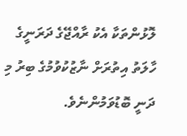ލޮޅުންތަކާ އެކު ރާއްޖޭގެ ދަރަނީގެ ހާލަތު އިތުރަށް ނާޒުކުވުމުގެ ބިރު މި ދަނީ ބޮޑުވަމުންނެވެ.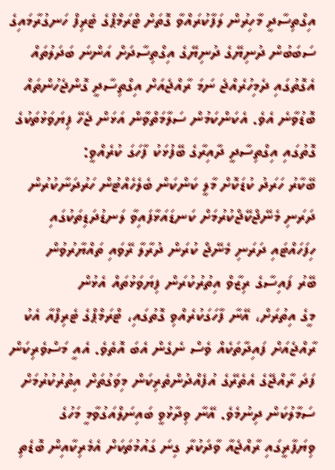އިގްތިސާދީ މާހިރުން ލަފާކުރައްވާ ގޮތަށް ޓްރަމްޕްގެ ޓެރިފް ހަނގުރާމައިގެ ސަބަބުން ދުނިޔޭގެ ދުނިޔޭގެ އިގްތިސާދަށް އަންނަ ބަދަލުތައް އެގޮތުގައި ދެމިހުރެއްޖެ ނަމަ ރާއްޖެއަށް އިގްތިސާދީ ގޮންޖެހުންތައް ބޮޑުވާނެ އެވެ. އެކަންކަމުން ސަލާމަތްވާން އަޅަން ޖެހޭ ފިޔަވަޅުތަކުގެ ގޮތުގައި އިގްތިސާދީ ދާއިރާގެ ބޭފުޅަކު ފާހަގަ ކުރެއްވީ:
ބޭކާރު ހަރަދު ކުޑަކޮށް މާލީ ކަންކަން ބެލެހެއްޓުން ހަރުދަނާކުރުން
ދަރަނި މެނޭޖްކޭޖްކުރުމަށް ކަނޑައަޅާފައިވާ ލަނޑުދަޑިތަކުގައި ހިފަހައްޓައި ދަރަނި މެނޭޖް ކުރަން ދުރާލާ ރޭވައި ތައްޔާރުވުން
ބޭރު ފައިސާގެ ރިޒާވް އިތުރުކުރަން ފިޔަވަޅުތައް އެޅުން
މީގެ އިތުރަށް، އޭނާ ފާހަގަކުރެއްވި ގޮތުގައި، ޓްރަމްޕްގެ ޓެރިފްއާ އެކު ރާއްޖެއަށް ފައިދާތަކެއް ވެސް ނެގެން އެބަ އޮތެވެ. އެއީ މަސްވެރިކަން ފަދަ ރާއްޖޭގެ އެތެރޭގެ އުފެއްދުންތެރިކަން މިވަގުތަށް އިތުރުކުރުމަށް ސަމާލުކަން ދިނުމެވެ. އޭނާ ވިދާޅުވީ ބައިނަލްއަގުވާމީ މަހުގެ ވިޔަފާރީގައި ރާއްޖެއާ ވާދަކުރާ ގިނަ ގައުމުތަކަށް އެމެރިކާއިން ބޮޑެތި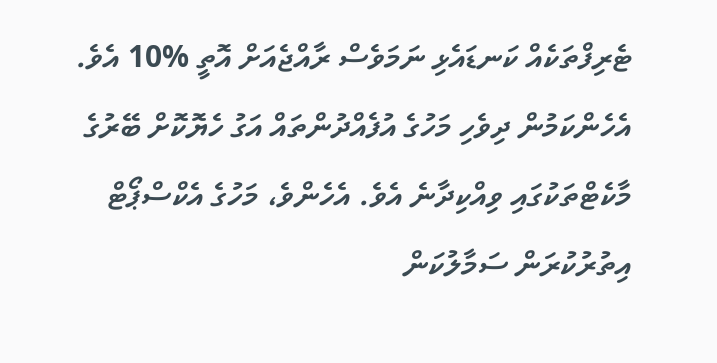ޓެރިފްތަކެއް ކަނޑައެޅި ނަމަވެސް ރާއްޖެއަށް އޮތީ %10 އެވެ. އެހެންކަމުން ދިވެހި މަހުގެ އުފެއްދުންތައް އަގު ހެޔޮކޮށް ބޭރުގެ މާކެޓްތަކުގައި ވިއްކިދާނެ އެވެ. އެހެންވެ، މަހުގެ އެކްސްޕޯޓް އިތުރުކުރަން ސަމާލުކަން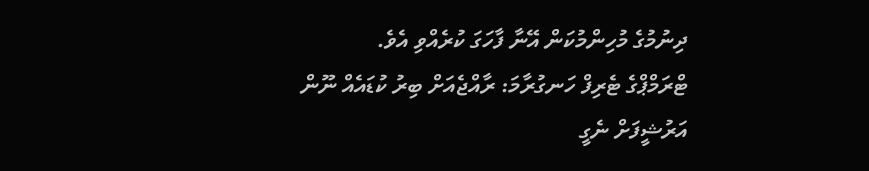ދިނުމުގެ މުހިންމުކަން އޭނާ ފާހަގަ ކުރެއްވި އެވެ.
ޓްރަމްޕްގެ ޓެރިފް ހަނގުރާމަ: ރާއްޖެއަށް ބިރު ކުޑައެއް ނޫން
އަރުޝީފަށް ނެގީ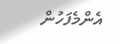އެންމެފަހުން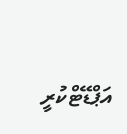އަޕްޑޭޓްކުރީ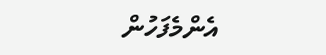އެންމެފަހުން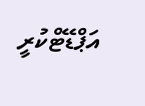އަޕްޑޭޓްކުރީ